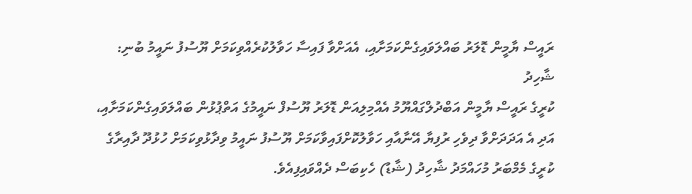ރައީސް ޔާމީން ޑޮލަރު ބައްލަވައިގެންކަމަށާއި، އެއަށްވާ ފައިސާ ހަވާލުކުރެއްވިކަމަށް ޔޫސުފު ނައީމު ބުނި: ޝާހިދު
ކުރީގެ ރައީސް ޔާމީން އަބްދުލްގައްޔޫމު އެއްމިލިއަން ޑޮލަރު ޔޫސުފް ނައީމުގެ އަތްޕުޅުން ބައްލަވައިގެންކަމަށާއި، އަދި އެ އަދަދަށްވާ ދިވެހި ރުފިޔާ އޭނާއާއި ހަވާލުކޮށްފައިވާކަމަށް ޔޫސުފު ނައީމު ވިދާޅުވިކަމަށް ހުޅުދޫ ދާއިރާގެ ކުރީގެ މެމްބަރު މުހައްމަދު ޝާހިދު (ޝާޑު) ހެކިބަސް ދެއްވައިފިއެވެ.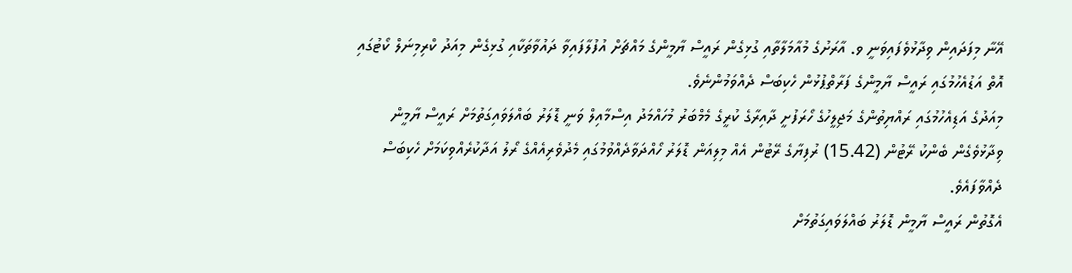އޭނާ މިފަދައިން ވިދާޅުވެފައިވަނީ ވ. އާރަށުގެ މުއާމަލާތާއި ގުޅިގެން ރައީސް ޔާމީންގެ މައްޗަށް އުފުލާފައިވާ ދައުވާތަކާއި ގުޅިގެން މިއަދު ކްރިމިނަލް ކޯޓުގައި އޮތް އަޑުއެހުމުގައި ރައީސް ޔާމީންގެ ފަރާތްޕުޅުން ހެކިބަސް ދެއްވަމުންނެވެ.
މިއަދުގެ އަޑިއެހުމުގައި ރައްޔިތުންގެ މަޖިލީހުގެ ހޯރަފުށީ ދާއިރާގެ ކުރީގެ މެމްބަރު މުހައްމަދު އިސްމާއިލް ވަނީ ޑޮލަރު ބައްލަވައިގަތުމަށް ރައީސް ޔާމީން ވިދާޅުވެގެން ބެންކު ރޭޓުން (15.42) ރުފިޔާގެ ރޭޓުން އެއް މިލިއަން ޑޮލަރު ހޯއްދަވާދެއްވުމުގައި މެދުވެރިއެއްގެ ރޯލު އަދާކުރެއްވިކަމަށް ހެކިބަސް ދެއްވާފައެވެ.
އެގޮތުން ރައީސް ޔާމީން ޑޮލަރު ބައްލަވައިގަތުމަށް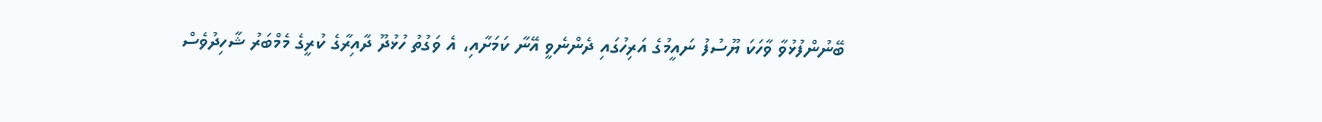ބޭނުންފުޅުވާ ވާހަކަ ޔޫސުފު ނައީމުގެ އަރިހުގައި ދެންނެވީ އޭނާ ކަމަށާއި، އެ ވަގުތު ހުޅުދޫ ދާއިރާގެ ކުރީގެ މެމްބަރު ޝާހިދުވެސް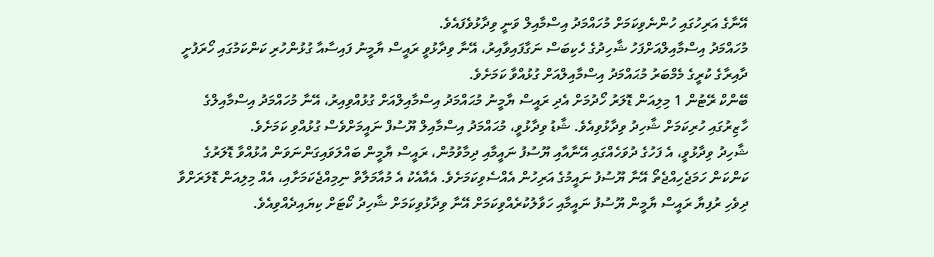އޭނާގެ އަރިހުގައި ހުންނެވިކަމަށް މުހައްމަދު އިސްމާއިލް ވަނީ ވިދާޅުވެފައެވެ.
މުހައްމަދު އިސްމާއިލްއަށްފަހު ޝާހިދުގެ ހެކިބަސް ނަގާފައިވާއިރު، އޭނާ ވިދާޅުވީ ރައީސް ޔާމީނު ފައިސާއާ ގުޅުންހުރި ކަންކަމުގައި ހޯރަފުށީ ދާއިރާގެ ކުރީގެ މެމްބަރު މުޙައްމަދު އިސްމާއިލްއަށް ގުޅުއްވާ ކަމަށެވެ.
ބޭންކް ރޭޓުން 1 މިލިއަން ޑޮލަރު ހޯދުމަށް އެދި ރައީސް ޔާމީނު މުޙައްމަދު އިސްމާއިލްއަށް ގުޅުއްވިއިރު، އޭނާ މުހައްމަދު އިސްމާއިލްގެ ހާޒިރުގައި ހުރިކަމަށް ޝާހިދު ވިދާޅުވިއެވެ. ޝާޑު ވިދާޅުވީ، މުޙައްމަދު އިސްމާއިލް ޔޫސުފް ނައީމަށްވެސް ގުޅުއްވި ކަމަށެވެ.
ޝާހިދު ވިދާޅުވީ، އެ ފަހުގެ ދުވަހެއްގައި އޭނާއާއި ޔޫސުފު ނައީމާއި ދިމާވުމުން، ރައީސް ޔާމީން ބައްލަވައިގަންނަވަން އުޅުއްވާ ޑޮލަރުގެ ކަންކަން ހަމަޖެހިއްޖެތޯ އޭނާ ޔޫސުފު ނައީމުގެ އަރިހުން އެއްސެވިކަމަށެވެ. އެއާއެކު އެ މުއާމަލާތް ނިމިއްޖެކަމަށާއި، އެއް މިލިއަން ޑޮލަރަށްވާ ދިވެހި ރުފިޔާ ރައީސް ޔާމީން ޔޫސުފު ނައީމާއި ހަވާލުކުރެއްވިކަމަށް އޭނާ ވިދާޅުވިކަމަށް ޝާހިދު ކޯޓަށް ކިޔައިދެއްވިއެވެ.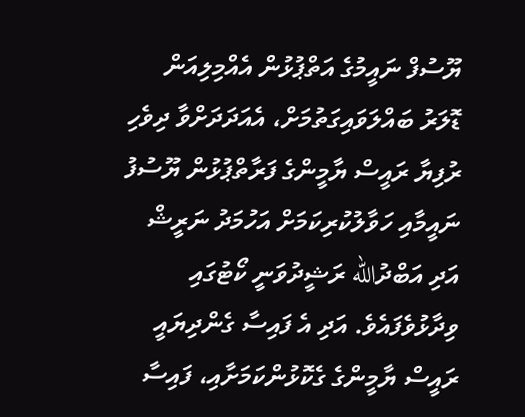ޔޫސުފް ނައީމުގެ އަތްޕުޅުން އެއްމިލިއަން ޑޮލަރު ބައްލަވައިގަތުމަށް، އެއަދަދަށްވާ ދިވެހި ރުފިޔާ ރައީސް ޔާމީންގެ ފަރާތްޕުޅުން ޔޫސުފު ނައީމާއި ހަވާލުކުރިކަމަށް އަހުމަދު ނަރީޝް އަދި އަބްދުالله ރަޝީދުވަނީ ކޯޓުގައި ވިދާޅުވެފައެވެ. އަދި އެ ފައިސާ ގެންދިޔައީ ރައީސް ޔާމީންގެ ގެކޮޅުންކަމަށާއި، ފައިސާ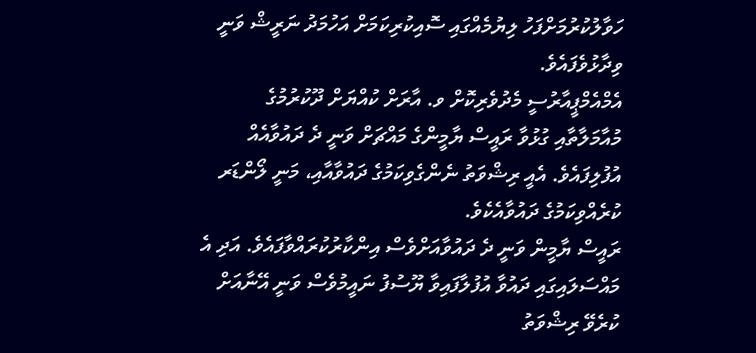ހަވާލުކުރުމަށްފަހު ލިޔުމެއްގައި ސޮއިކުރިކަމަށް އަހުމަދު ނަރީޝް ވަނީ ވިދާޅުވެފައެވެ.
އެމްއެމްޕީއާރުސީ މެދުވެރިކޮށް ވ. އާރަށް ކުއްޔަށް ދޫކުރުމުގެ މުއާމަލާތާއި ގުޅުވާ ރައީސް ޔާމީންގެ މައްޗަށް ވަނީ ދެ ދައުވާއެއް އުފުލިފައެވެ. އެއީ ރިޝްވަތު ނެންގެވިކަމުގެ ދައުވާއާއި، މަނީ ލޯންޑަރ ކުރެއްވިކަމުގެ ދައުވާއެކެވެ.
ރައީސް ޔާމީން ވަނީ ދެ ދައުވާއަށްވެސް އިންކާރުކުރައްވާފައެވެ. އަދި އެ މައްސަލައިގައި ދައުވާ އުފުލާފައިވާ ޔޫސުފު ނައީމުވެސް ވަނީ އޭނާއަށް ކުރެވޭ ރިޝްވަތު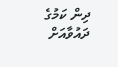ދިން ކަމުގެ ދައުވާއަށް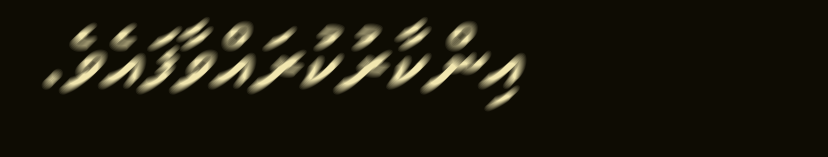އިންކާރުކުރައްވާފައެވެ.